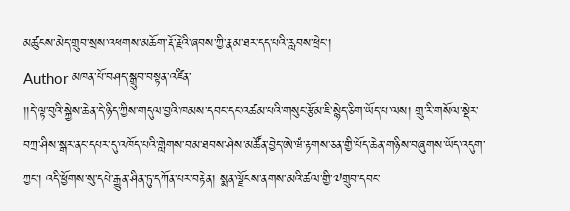མཚུངས་མེད་གྲུབ་སྲས་འཕགས་མཆོག་རྡོ་རྗེའི་ཞབས་ཀྱི་རྣམ་ཐར་དད་པའི་རླབས་ཕྲེང་།
Author མཁན་པོ་བཤད་སྒྲུབ་བསྟན་འཛིན་
།།དེ་ལྟ་བུའི་སྐྱེས་ཆེན་དེ་ཉིད་ཀྱིས་གདུལ་བྱའི་ཁམས་དབང་དང་འཚམ་པའི་གསུང་རྩོམ་ཇི་སྙེད་ཅིག་ཡོད་པ་ལས། གྲུ་རི་གསོལ་སྡེར་བཀྲ་ཤིས་སྒར་ནང་དཔར་དུ་འཁོད་པའི་གླེགས་བམ་ཐབས་ཤེས་མཚོན་བྱེད་ཨེ་ཝཾ་རྟགས་ཅན་གྱི་པོད་ཆེན་གཉིས་བཞུགས་ཡོད་འདུག་ཀྱང་། འདི་ཕྱོགས་སུ་དཔེ་རྒྱུན་ཤིན་ཏུ་དཀོན་པར་བརྟེན། སྨན་ལྗོངས་ནགས་མའི་ཚལ་གྱི་༧གྲུབ་དབང་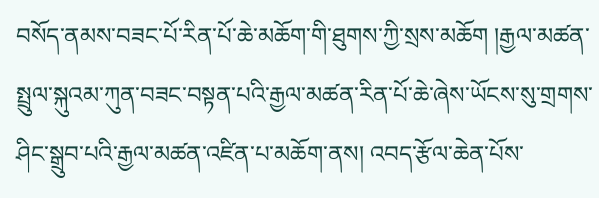བསོད་ནམས་བཟང་པོ་རིན་པོ་ཆེ་མཆོག་གི་ཐུགས་ཀྱི་སྲས་མཆོག །རྒྱལ་མཚན་སྤྲུལ་སྐུའམ་ཀུན་བཟང་བསྟན་པའི་རྒྱལ་མཚན་རིན་པོ་ཆེ་ཞེས་ཡོངས་སུ་གྲགས་ཤིང་སྒྲུབ་པའི་རྒྱལ་མཚན་འཛིན་པ་མཆོག་ནས། འབད་རྩོལ་ཆེན་པོས་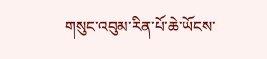གསུང་འབུམ་རིན་པོ་ཆེ་ཡོངས་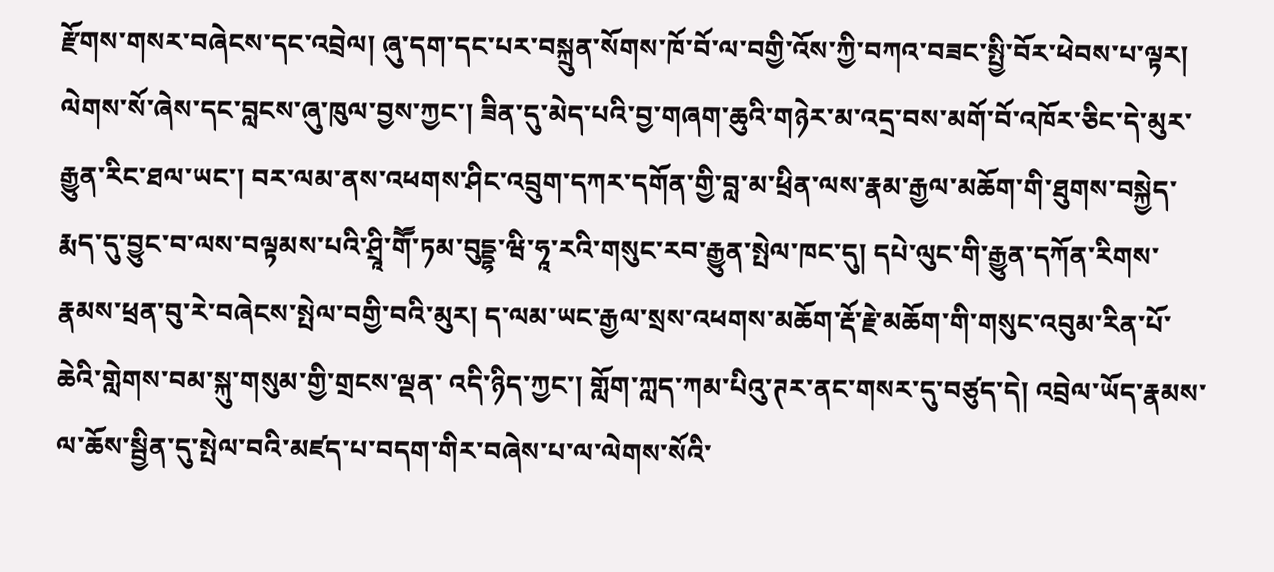རྫོགས་གསར་བཞེངས་དང་འབྲེལ། ཞུ་དག་དང་པར་བསྐྲུན་སོགས་ཁོ་བོ་ལ་བགྱི་འོས་ཀྱི་བཀའ་བཟང་སྤྱི་བོར་ཕེབས་པ་ལྟར། ལེགས་སོ་ཞེས་དང་བླངས་ཞུ་ཁུལ་བྱས་ཀྱང་། ཟིན་དུ་མེད་པའི་བྱ་གཞག་ཆུའི་གཉེར་མ་འདྲ་བས་མགོ་བོ་འཁོར་ཅིང་དེ་མུར་རྒྱུན་རིང་ཐལ་ཡང་། བར་ལམ་ནས་འཕགས་ཤིང་འབྲུག་དཀར་དགོན་གྱི་བླ་མ་ཕྲིན་ལས་རྣམ་རྒྱལ་མཆོག་གི་ཐུགས་བསྐྱེད་རྨད་དུ་བྱུང་བ་ལས་བལྟམས་པའི་ཤྲཱི་གཽ་ཏམ་བུདྡྷ་ཝི་ཧཱ་རའི་གསུང་རབ་རྒྱུན་སྤེལ་ཁང་དུ། དཔེ་ལུང་གི་རྒྱུན་དཀོན་རིགས་རྣམས་ཕྲན་བུ་རེ་བཞེངས་སྤེལ་བགྱི་བའི་མུར། ད་ལམ་ཡང་རྒྱལ་སྲས་འཕགས་མཆོག་རྡོ་རྗེ་མཆོག་གི་གསུང་འབུམ་རིན་པོ་ཆེའི་གླེགས་བམ་སྐུ་གསུམ་གྱི་གྲངས་ལྡན་ འདི་ཉིད་ཀྱང་། གློག་ཀླད་ཀམ་པིའུ་ཊར་ནང་གསར་དུ་བཙུད་དེ། འབྲེལ་ཡོད་རྣམས་ལ་ཆོས་སྦྱིན་དུ་སྤེལ་བའི་མཛད་པ་བདག་གིར་བཞེས་པ་ལ་ལེགས་སོའི་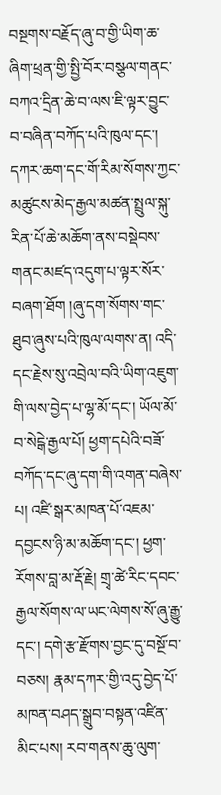བསྔགས་བརྗོད་ཞུ་བ་གྱི་ཡིག་ཆ་ཞིག་ཕྲན་གྱི་སྤྱི་བོར་བསྩལ་གནང་བཀའ་དྲིན་ཆེ་བ་ལས་ཇི་ལྟར་བྱུང་བ་བཞིན་བཀོད་པའི་ཁུལ་དང་། དཀར་ཆག་དང་གོ་རིམ་སོགས་ཀྱང་མཚུངས་མེད་རྒྱལ་མཚན་སྤྲུལ་སྐུ་རིན་པོ་ཆེ་མཆོག་ནས་བསྡེབས་གནང་མཛད་འདུག་པ་ལྟར་སོར་བཞག་ཐོག །ཞུ་དག་སོགས་གང་ཐུབ་ཞུས་པའི་ཁུལ་ལགས་ན། འདི་དང་རྗེས་སུ་འབྲེལ་བའི་ཡིག་འཇུག་གི་ལས་བྱེད་པ་ལྷ་མོ་དང་། ཡོལ་མོ་བ་སེངྒེ་རྒྱལ་པོ། ཕྱག་དཔེའི་བཟོ་བཀོད་དང་ཞུ་དག་གི་འགན་བཞེས་པ། འཛི་སྒར་མཁན་པོ་འཇམ་དབྱངས་ཉི་མ་མཆོག་དང་། ཕྱག་རོགས་བླ་མ་རྡོ་རྗེ། གྲྭ་ཚེ་རིང་དབང་རྒྱལ་སོགས་ལ་ཡང་ལེགས་སོ་ཞུ་རྒྱུ་དང་། དགེ་རྩ་རྫོགས་བྱང་དུ་བསྔོ་བ་བཅས། རྣམ་དཀར་གྱི་འདུ་བྱེད་པོ་མཁན་བཤད་སྒྲུབ་བསྟན་འཛིན་མིང་པས། རབ་གནས་ཆུ་ལུག་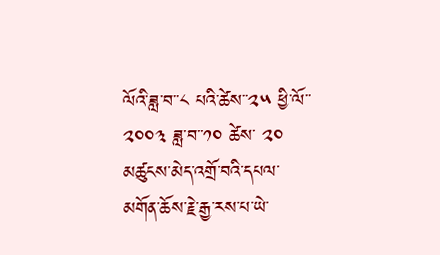ལོའི་ཟླ་བ་་༨ པའི་ཚེས་་༢༥ ཕྱི་ལོ་་༢༠༠༣ ཟླ་བ་་༡༠ ཚེས་ ༢༠ མཚུངས་མེད་འགྲོ་བའི་དཔལ་མགོན་ཆོས་རྗེ་རྒྱ་རས་པ་ཡེ་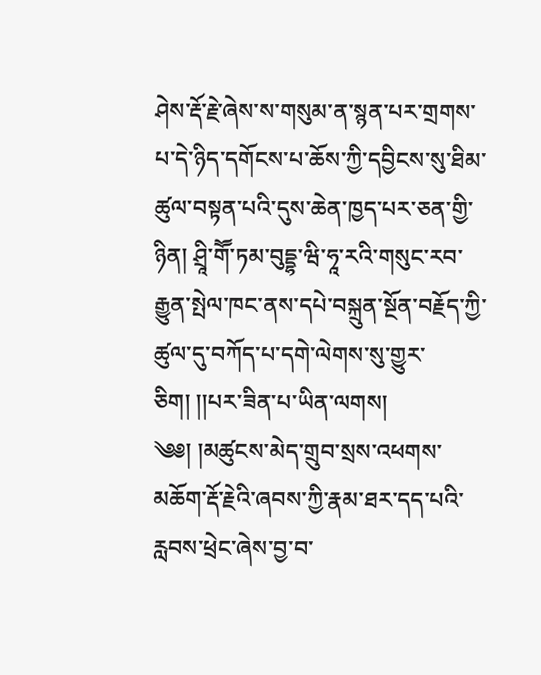ཤེས་རྡོ་རྗེ་ཞེས་ས་གསུམ་ན་སྙན་པར་གྲགས་པ་དེ་ཉིད་དགོངས་པ་ཆོས་ཀྱི་དབྱིངས་སུ་ཐིམ་ཚུལ་བསྟན་པའི་དུས་ཆེན་ཁྱད་པར་ཅན་གྱི་ཉིན། ཤྲཱི་གཽ་ཏམ་བུདྡྷ་ཝི་ཧཱ་རའི་གསུང་རབ་རྒྱུན་སྤེལ་ཁང་ནས་དཔེ་བསྐྲུན་སྔོན་བརྗོད་ཀྱི་ཚུལ་དུ་བཀོད་པ་དགེ་ལེགས་སུ་གྱུར་ཅིག། །།པར་ཟིན་པ་ཡིན་ལགས།
༄༅། །མཚུངས་མེད་གྲུབ་སྲས་འཕགས་མཆོག་རྡོ་རྗེའི་ཞབས་ཀྱི་རྣམ་ཐར་དད་པའི་རླབས་ཕྲེང་ཞེས་བྱ་བ་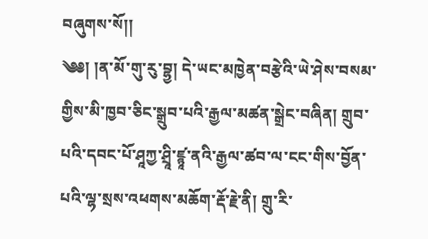བཞུགས་སོ།།
༄༅། །ན་མོ་གུ་རུ་བྷྱ། དེ་ཡང་མཁྱེན་བརྩེའི་ཡེ་ཤེས་བསམ་གྱིས་མི་ཁྱབ་ཅིང་སྒྲུབ་པའི་རྒྱལ་མཚན་སྒྲེང་བཞིན། གྲུབ་པའི་དབང་པོ་ཤཱཀྱ་ཤྲཱི་ཛྙཱ་ནའི་རྒྱལ་ཚབ་ལ་ངང་གིས་བྱོན་པའི་ལྷ་སྲས་འཕགས་མཆོག་རྡོ་རྗེ་ནི། གྲུ་རི་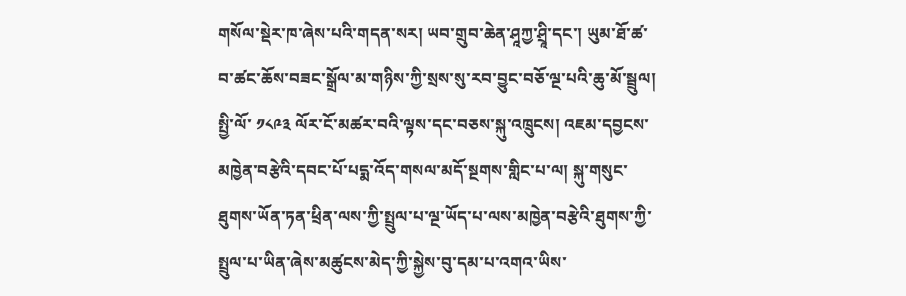གསོལ་སྡེར་ཁ་ཞེས་པའི་གདན་སར། ཡབ་གྲུབ་ཆེན་ཤཱཀྱ་ཤྲཱི་དང་། ཡུམ་ཐོ་ཚ་བ་ཚང་ཆོས་བཟང་སྒྲོལ་མ་གཉིས་ཀྱི་སྲས་སུ་རབ་བྱུང་བཅོ་ལྔ་པའི་ཆུ་མོ་སྦྲུལ། སྤྱི་ལོ་ ༡༨༩༣ ལོར་ངོ་མཚར་བའི་ལྟས་དང་བཅས་སྐུ་འཁྲུངས། འཇམ་དབྱངས་མཁྱེན་བརྩེའི་དབང་པོ་པདྨ་འོད་གསལ་མདོ་སྔགས་གླིང་པ་ལ། སྐུ་གསུང་ཐུགས་ཡོན་ཏན་ཕྲིན་ལས་ཀྱི་སྤྲུལ་པ་ལྔ་ཡོད་པ་ལས་མཁྱེན་བརྩེའི་ཐུགས་ཀྱི་སྤྲུལ་པ་ཡིན་ཞེས་མཚུངས་མེད་ཀྱི་སྐྱེས་བུ་དམ་པ་འགའ་ཡིས་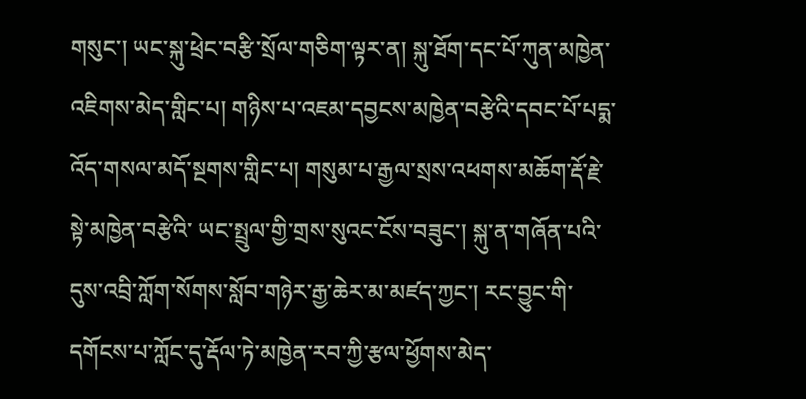གསུང་། ཡང་སྐུ་ཕྲེང་བརྩི་སྲོལ་གཅིག་ལྟར་ན། སྐུ་ཐོག་དང་པོ་ཀུན་མཁྱེན་འཇིགས་མེད་གླིང་པ། གཉིས་པ་འཇམ་དབྱངས་མཁྱེན་བརྩེའི་དབང་པོ་པདྨ་འོད་གསལ་མདོ་སྔགས་གླིང་པ། གསུམ་པ་རྒྱལ་སྲས་འཕགས་མཆོག་རྡོ་རྗེ་སྟེ་མཁྱེན་བརྩེའི་ ཡང་སྤྲུལ་གྱི་གྲས་སུའང་ངོས་བཟུང་། སྐུ་ན་གཞོན་པའི་དུས་འབྲི་ཀློག་སོགས་སློབ་གཉེར་རྒྱ་ཆེར་མ་མཛད་ཀྱང་། རང་བྱུང་གི་དགོངས་པ་ཀློང་དུ་རྡོལ་ཏེ་མཁྱེན་རབ་ཀྱི་རྩལ་ཕྱོགས་མེད་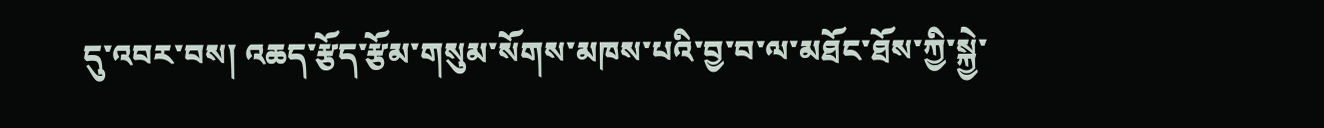དུ་འབར་བས། འཆད་རྩོད་རྩོམ་གསུམ་སོགས་མཁས་པའི་བྱ་བ་ལ་མཐོང་ཐོས་ཀྱི་སྐྱེ་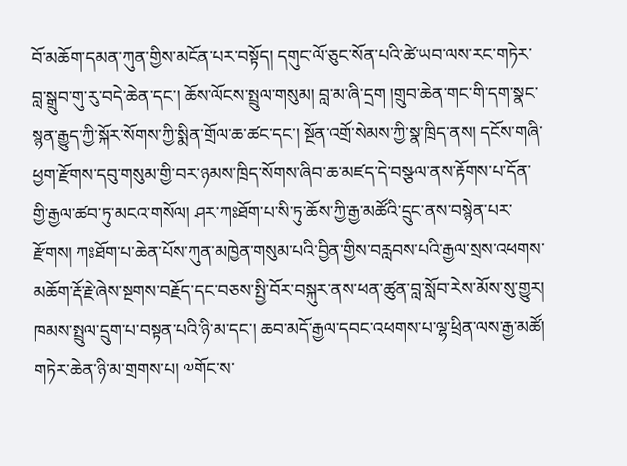བོ་མཆོག་དམན་ཀུན་གྱིས་མངོན་པར་བསྟོད། དགུང་ལོ་ཅུང་སོན་པའི་ཚེ་ཡབ་ལས་རང་གཏེར་བླ་སྒྲུབ་གུ་རུ་བདེ་ཆེན་དང་། ཆོས་ལོངས་སྤྲུལ་གསུམ། བླ་མ་ཞི་དྲག །གྲུབ་ཆེན་གང་གི་དག་སྣང་སྙན་རྒྱུད་ཀྱི་སྐོར་སོགས་ཀྱི་སྨིན་གྲོལ་ཆ་ཚང་དང་། སྔོན་འགྲོ་སེམས་ཀྱི་སྣ་ཁྲིད་ནས། དངོས་གཞི་ཕྱག་རྫོགས་དབུ་གསུམ་གྱི་བར་ཉམས་ཁྲིད་སོགས་ཞིབ་ཆ་མཛད་དེ་བསྩལ་ནས་རྟོགས་པ་དོན་གྱི་རྒྱལ་ཚབ་ཏུ་མངའ་གསོལ། ཤར་ཀཿཐོག་པ་སི་ཏུ་ཆོས་ཀྱི་རྒྱ་མཚོའི་དྲུང་ནས་བསྙེན་པར་རྫོགས། ཀཿཐོག་པ་ཆེན་པོས་ཀུན་མཁྱེན་གསུམ་པའི་བྱིན་གྱིས་བརླབས་པའི་རྒྱལ་སྲས་འཕགས་མཆོག་རྡོ་རྗེ་ཞེས་སྔགས་བརྗོད་དང་བཅས་སྤྱི་བོར་བསྐུར་ནས་ཕན་ཚུན་བླ་སློབ་རེས་མོས་སུ་གྱུར། ཁམས་སྤྲུལ་དྲུག་པ་བསྟན་པའི་ཉི་མ་དང་། ཆབ་མདོ་རྒྱལ་དབང་འཕགས་པ་ལྷ་ཕྲིན་ལས་རྒྱ་མཚོ། གཏེར་ཆེན་ཉི་མ་གྲགས་པ། ༧གོང་ས་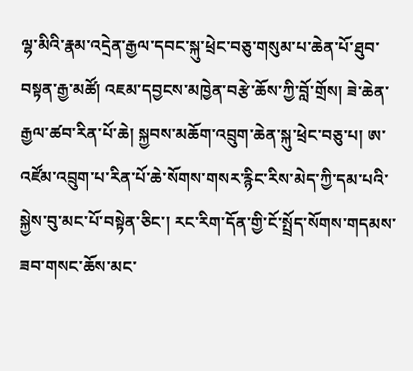ལྷ་མིའི་རྣམ་འདྲེན་རྒྱལ་དབང་སྐུ་ཕྲེང་བཅུ་གསུམ་པ་ཆེན་པོ་ཐུབ་བསྟན་རྒྱ་མཚོ། འཇམ་དབྱངས་མཁྱེན་བརྩེ་ཆོས་ཀྱི་བློ་གྲོས། ཟེ་ཆེན་རྒྱལ་ཚབ་རིན་པོ་ཆེ། སྐྱབས་མཆོག་འབྲུག་ཆེན་སྐུ་ཕྲེང་བཅུ་པ། ཨ་འཛོམ་འབྲུག་པ་རིན་པོ་ཆེ་སོགས་གསར་རྙིང་རིས་མེད་ཀྱི་དམ་པའི་སྐྱེས་བུ་མང་པོ་བསྟེན་ཅིང་། རང་རིག་དོན་གྱི་ངོ་སྤྲོད་སོགས་གདམས་ཟབ་གསང་ཆོས་མང་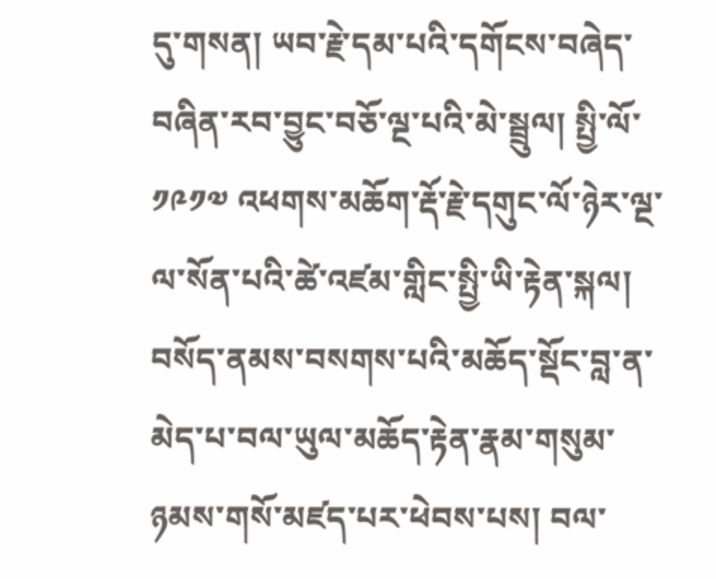དུ་གསན། ཡབ་རྗེ་དམ་པའི་དགོངས་བཞེད་བཞིན་རབ་བྱུང་བཅོ་ལྔ་པའི་མེ་སྦྲུལ། སྤྱི་ལོ་ ༡༩༡༧ འཕགས་མཆོག་རྡོ་རྗེ་དགུང་ལོ་ཉེར་ལྔ་ལ་སོན་པའི་ཚེ་འཛམ་གླིང་སྤྱི་ཡི་རྟེན་སྐལ། བསོད་ནམས་བསགས་པའི་མཆོད་སྡོང་བླ་ན་མེད་པ་བལ་ཡུལ་མཆོད་རྟེན་རྣམ་གསུམ་ཉམས་གསོ་མཛད་པར་ཕེབས་པས། བལ་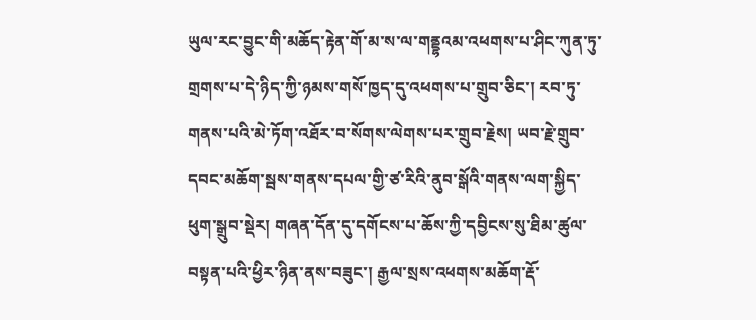ཡུལ་རང་བྱུང་གི་མཆོད་རྟེན་གོ་མ་ས་ལ་གནྡྷའམ་འཕགས་པ་ཤིང་ཀུན་ཏུ་གྲགས་པ་དེ་ཉིད་ཀྱི་ཉམས་གསོ་ཁྱད་དུ་འཕགས་པ་གྲུབ་ཅིང་། རབ་ཏུ་གནས་པའི་མེ་ཏོག་འཐོར་བ་སོགས་ལེགས་པར་གྲུབ་རྗེས། ཡབ་རྗེ་གྲུབ་དབང་མཆོག་སྦས་གནས་དཔལ་གྱི་ཙ་རིའི་ནུབ་སྒོའི་གནས་ལག་སྐྱིད་ཕུག་སྒྲུབ་སྡེར། གཞན་དོན་དུ་དགོངས་པ་ཆོས་ཀྱི་དབྱིངས་སུ་ཐིམ་ཚུལ་བསྟན་པའི་ཕྱིར་ཉིན་ནས་བཟུང་། རྒྱལ་སྲས་འཕགས་མཆོག་རྡོ་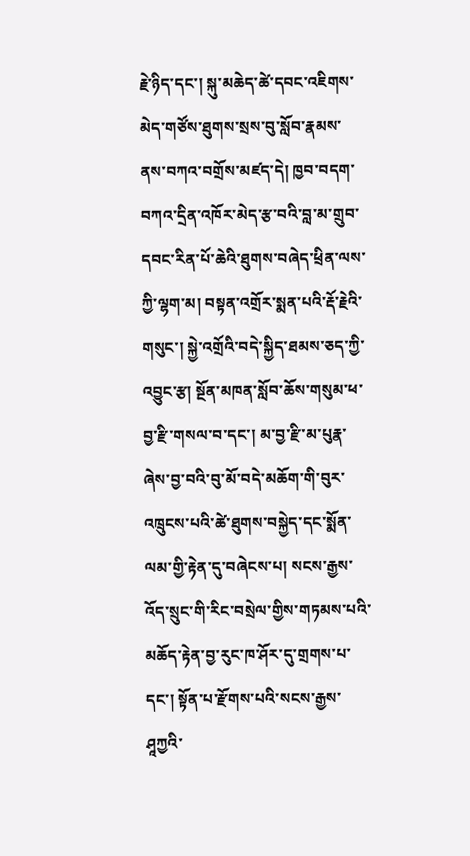རྗེ་ཉིད་དང་། སྐུ་མཆེད་ཚེ་དབང་འཇིགས་མེད་གཙོས་ཐུགས་སྲས་བུ་སློབ་རྣམས་ནས་བཀའ་བགྲོས་མཛད་དེ། ཁྱབ་བདག་བཀའ་དྲིན་འཁོར་མེད་རྩ་བའི་བླ་མ་གྲུབ་དབང་རིན་པོ་ཆེའི་ཐུགས་བཞེད་ཕྲིན་ལས་ཀྱི་ལྷག་མ། བསྟན་འགྲོར་སྨན་པའི་རྡོ་རྗེའི་གསུང་། སྐྱེ་འགྲོའི་བདེ་སྐྱིད་ཐམས་ཅད་ཀྱི་འབྱུང་རྩ། སྔོན་མཁན་སློབ་ཆོས་གསུམ་ཕ་བྱ་རྫི་གསལ་བ་དང་། མ་བྱ་རྫི་མ་པུརྣ་ཞེས་བྱ་བའི་བུ་མོ་བདེ་མཆོག་གི་བུར་འཁྲུངས་པའི་ཚེ་ཐུགས་བསྐྱེད་དང་སྨོན་ལམ་གྱི་རྟེན་དུ་བཞེངས་པ། སངས་རྒྱས་འོད་སྲུང་གི་རིང་བསྲེལ་གྱིས་གཏམས་པའི་མཆོད་རྟེན་བྱ་རུང་ཁ་ཤོར་དུ་གྲགས་པ་དང་། སྟོན་པ་རྫོགས་པའི་སངས་རྒྱས་ཤཱཀྱའི་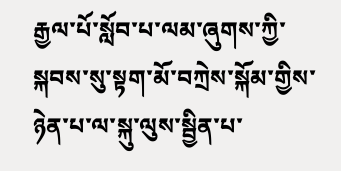རྒྱལ་པོ་སློབ་པ་ལམ་ཞུགས་ཀྱི་སྐབས་སུ་སྟག་མོ་བཀྲེས་སྐོམ་གྱིས་ཉེན་པ་ལ་སྐུ་ལུས་སྦྱིན་པ་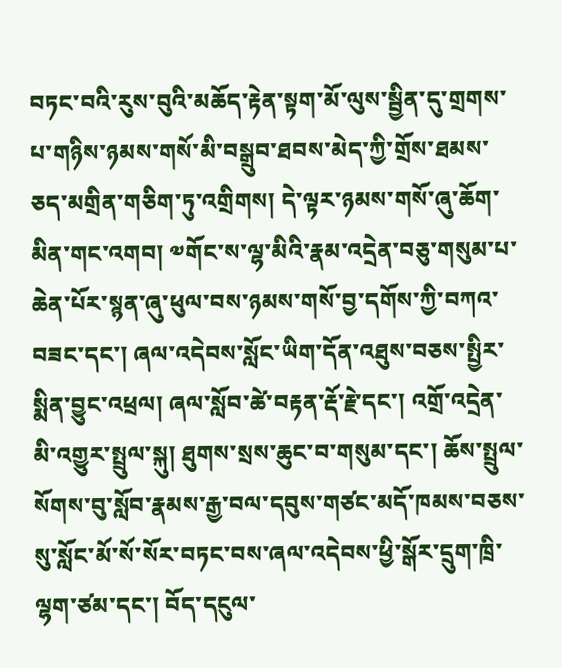བཏང་བའི་རུས་བུའི་མཆོད་རྟེན་སྟག་མོ་ལུས་སྦྱིན་དུ་གྲགས་པ་གཉིས་ཉམས་གསོ་མི་བསྒྲུབ་ཐབས་མེད་ཀྱི་གྲོས་ཐམས་ཅད་མགྲིན་གཅིག་ཏུ་འགྲིགས། དེ་ལྟར་ཉམས་གསོ་ཞུ་ཆོག་མིན་གང་འགབ། ༧གོང་ས་ལྷ་མིའི་རྣམ་འདྲེན་བཅུ་གསུམ་པ་ཆེན་པོར་སྙན་ཞུ་ཕུལ་བས་ཉམས་གསོ་བྱ་དགོས་ཀྱི་བཀའ་བཟང་དང་། ཞལ་འདེབས་སློང་ཡིག་དོན་འཐུས་བཅས་སྤྱིར་སྨིན་བྱུང་འཕྲལ། ཞལ་སློབ་ཚེ་བརྟན་རྡོ་རྗེ་དང་། འགྲོ་འདྲེན་མི་འགྱུར་སྤྲུལ་སྐུ། ཐུགས་སྲས་ཆུང་བ་གསུམ་དང་། ཆོས་སྤྲུལ་སོགས་བུ་སློབ་རྣམས་རྒྱ་བལ་དབུས་གཙང་མདོ་ཁམས་བཅས་སུ་སློང་མོ་སོ་སོར་བཏང་བས་ཞལ་འདེབས་ཕྱི་སྒོར་དྲུག་ཁྲི་ལྷག་ཙམ་དང་། བོད་དངུལ་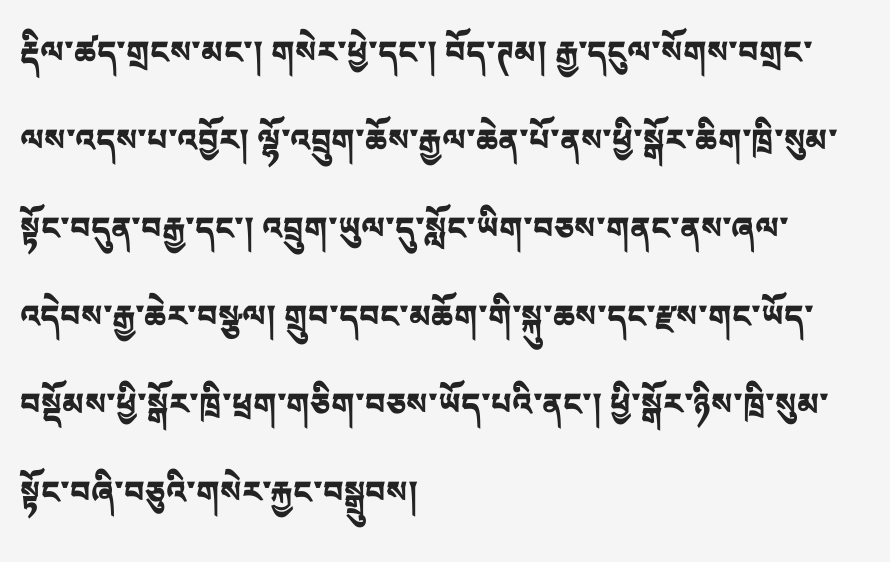རྡིལ་ཚད་གྲངས་མང་། གསེར་ཕྱེ་དང་། བོད་ཊམ། རྒྱ་དངུལ་སོགས་བགྲང་ལས་འདས་པ་འབྱོར། ལྷོ་འབྲུག་ཆོས་རྒྱལ་ཆེན་པོ་ནས་ཕྱི་སྒོར་ཆིག་ཁྲི་སུམ་སྟོང་བདུན་བརྒྱ་དང་། འབྲུག་ཡུལ་དུ་སློང་ཡིག་བཅས་གནང་ནས་ཞལ་འདེབས་རྒྱ་ཆེར་བསྩལ། གྲུབ་དབང་མཆོག་གི་སྐུ་ཆས་དང་རྫས་གང་ཡོད་བསྡོམས་ཕྱི་སྒོར་ཁྲི་ཕྲག་གཅིག་བཅས་ཡོད་པའི་ནང་། ཕྱི་སྒོར་ཉིས་ཁྲི་སུམ་སྟོང་བཞི་བཅུའི་གསེར་རྐྱང་བསྒྲུབས།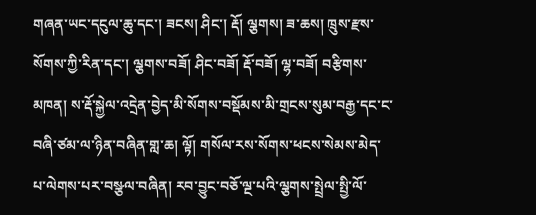གཞན་ཡང་དངུལ་ཆུ་དང་། ཟངས། ཤིང་། རྡོ། ལྕགས། ཟ་ཆས། ཁྲུས་རྫས་སོགས་ཀྱི་རིན་དང་། ལྕགས་བཟོ། ཤིང་བཟོ། རྡོ་བཟོ། ལྷ་བཟོ། བརྩིགས་མཁན། ས་རྡོ་སྐྱེལ་འདྲེན་བྱེད་མི་སོགས་བསྡོམས་མི་གྲངས་སུམ་བརྒྱ་དང་ང་བཞི་ཙམ་ལ་ཉིན་བཞིན་གླ་ཆ། ལྟོ། གསོལ་རས་སོགས་ཕངས་སེམས་མེད་པ་ལེགས་པར་བསྩལ་བཞིན། རབ་བྱུང་བཅོ་ལྔ་པའི་ལྕགས་སྤྲེལ་སྤྱི་ལོ་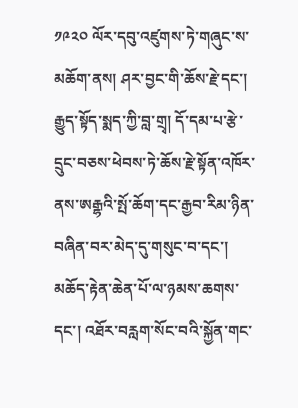༡༩༢༠ ལོར་དབུ་འཛུགས་ཏེ་གཞུང་ས་མཆོག་ནས། ཤར་བྱང་གི་ཆོས་རྗེ་དང་། རྒྱུད་སྟོད་སྨད་ཀྱི་བླ་གྲྭ། དོ་དམ་པ་རྩེ་དྲུང་བཅས་ཕེབས་ཏེ་ཆོས་རྗེ་སྟོན་འཁོར་ནས་ཨརྒྷའི་སྤོ་ཆོག་དང་རྒྱབ་རིམ་ཉིན་བཞིན་བར་མེད་དུ་གསུང་བ་དང་། མཆོད་རྟེན་ཆེན་པོ་ལ་ཉམས་ཆགས་དང་། འཐོར་བརླག་སོང་བའི་སྐྱོན་གང་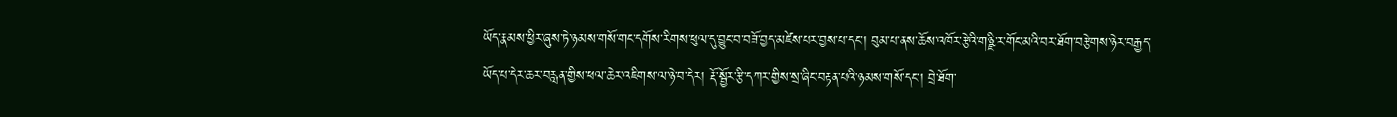ཡོད་རྣམས་ཕྱིར་ཞུས་ཏེ་ཉམས་གསོ་གང་དགོས་རིགས་ཕུལ་དུ་བྱུང་བ་བཟོ་བྱད་མཛེས་པར་བྱས་པ་དང་། བུམ་པ་ནས་ཆོས་འཁོར་རྩེའི་གཉྫི་ར་གོང་མའི་བར་ཐོག་བརྩེགས་ཉེར་བརྒྱད་ཡོད་པ་དེར་ཆར་བརླན་གྱིས་ཕལ་ཆེར་འཇིགས་ལ་ཉེ་བ་དེར། རྡོ་སྦྱོར་རྩི་དཀར་གྱིས་སྲ་ཞིང་བརྟན་པའི་ཉམས་གསོ་དང་། བྲེ་ཐོག་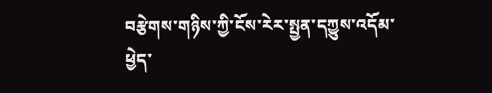བརྩེགས་གཉིས་ཀྱི་ངོས་རེར་སྤྱན་དཀྱུས་འདོམ་ཕྱེད་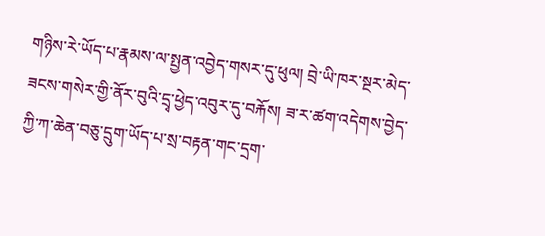གཉིས་རེ་ཡོད་པ་རྣམས་ལ་སྤྱན་འབྱེད་གསར་དུ་ཕུལ། བྲེ་ཡི་ཁར་སྔར་མེད་ཟངས་གསེར་གྱི་ནོར་བུའི་དྲྭ་ཕྱེད་འབུར་དུ་བརྐོས། ཟ་ར་ཚག་འདེགས་བྱེད་ཀྱི་ཀ་ཆེན་བཅུ་དྲུག་ཡོད་པ་སྲ་བརྟན་གང་དྲག་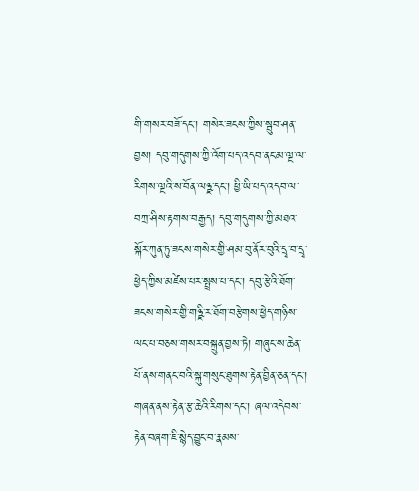གི་གསར་བཟོ་དང་། གསེར་ཟངས་ཀྱིས་སྦུབ་ཤན་བྱས། དབུ་གདུགས་ཀྱི་འོག་པད་འདབ་ནང་མ་ལྔ་ལ་རིགས་ལྔའི་ས་བོན་ལཉྫ་དང་། ཕྱི་ཡི་པད་འདབ་ལ་བཀྲ་ཤིས་རྟགས་བརྒྱད། དབུ་གདུགས་ཀྱི་མཐའ་སྐོར་ཀུན་ཏུ་ཟངས་གསེར་གྱི་ཤམ་བུ་ནོར་བུའི་དྲྭ་བ་དྲྭ་ཕྱེད་ཀྱིས་མཛེས་པར་སྤྲས་པ་དང་། དབུ་རྩེའི་ཐོག་ཟངས་གསེར་གྱི་གཉྫི་ར་ཐོག་བརྩེགས་ཕྱེད་གཉིས་ལང་པ་བཅས་གསར་བསྐྲུན་བྱས་ཏེ། གཞུང་ས་ཆེན་པོ་ནས་གནང་བའི་སྐུ་གསུང་ཐུགས་རྟེན་བྱིན་ཅན་དང་། གཞན་ནས་རྟེན་རྩ་ཆེའི་རིགས་དང་། ཞལ་འདེབས་རྟེན་བཞག་ཇི་སྙེད་བྱུང་བ་རྣམས་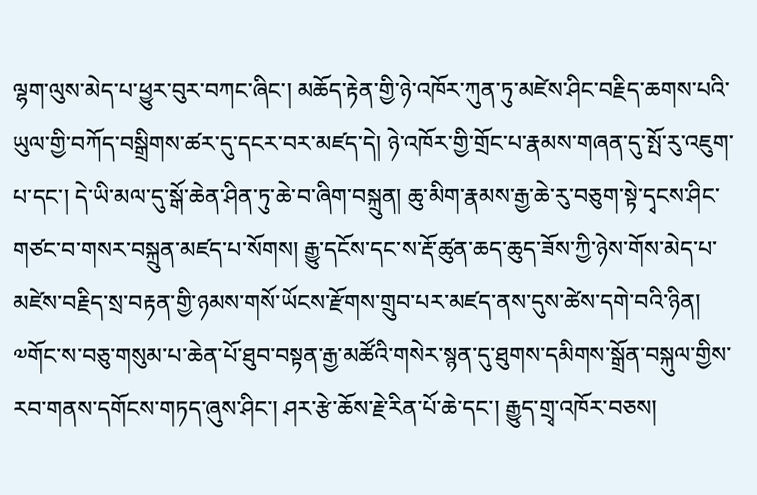ལྷག་ལུས་མེད་པ་ཕྱུར་བུར་བཀང་ཞིང་། མཆོད་རྟེན་གྱི་ཉེ་འཁོར་ཀུན་ཏུ་མཛེས་ཤིང་བརྗིད་ཆགས་པའི་ཡུལ་གྱི་བཀོད་བསྒྲིགས་ཚར་དུ་དངར་བར་མཛད་དེ། ཉེ་འཁོར་གྱི་གྲོང་པ་རྣམས་གཞན་དུ་སྤོ་རུ་འཇུག་པ་དང་། དེ་ཡི་མལ་དུ་སྒོ་ཆེན་ཤིན་ཏུ་ཆེ་བ་ཞིག་བསྐྲུན། ཆུ་མིག་རྣམས་རྒྱ་ཆེ་རུ་བཅུག་སྟེ་དྭངས་ཤིང་གཙང་བ་གསར་བསྐྲུན་མཛད་པ་སོགས། རྒྱུ་དངོས་དང་ས་རྡོ་ཚུན་ཆད་ཆུད་ཟོས་ཀྱི་ཉེས་གོས་མེད་པ་མཛེས་བརྗིད་སྲ་བརྟན་གྱི་ཉམས་གསོ་ཡོངས་རྫོགས་གྲུབ་པར་མཛད་ནས་དུས་ཚེས་དགེ་བའི་ཉིན། ༧གོང་ས་བཅུ་གསུམ་པ་ཆེན་པོ་ཐུབ་བསྟན་རྒྱ་མཚོའི་གསེར་སྙན་དུ་ཐུགས་དམིགས་སྒྲོན་བསྐུལ་གྱིས་རབ་གནས་དགོངས་གཏད་ཞུས་ཤིང་། ཤར་རྩེ་ཆོས་རྗེ་རིན་པོ་ཆེ་དང་། རྒྱུད་གྲྭ་འཁོར་བཅས།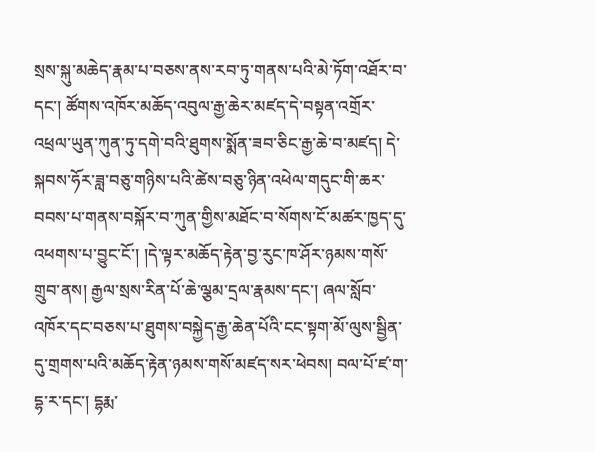སྲས་སྐུ་མཆེད་རྣམ་པ་བཅས་ནས་རབ་ཏུ་གནས་པའི་མེ་ཏོག་འཐོར་བ་དང་། ཚོགས་འཁོར་མཆོད་འབུལ་རྒྱ་ཆེར་མཛད་དེ་བསྟན་འགྲོར་འཕྲལ་ཡུན་ཀུན་ཏུ་དགེ་བའི་ཐུགས་སྨོན་ཟབ་ཅིང་རྒྱ་ཆེ་བ་མཛད། དེ་སྐབས་ཧོར་ཟླ་བཅུ་གཉིས་པའི་ཚེས་བཅུ་ཉིན་འཕེལ་གདུང་གི་ཆར་བབས་པ་གནས་བསྐོར་བ་ཀུན་གྱིས་མཐོང་བ་སོགས་ངོ་མཚར་ཁྱད་དུ་འཕགས་པ་བྱུང་ངོ་། །དེ་ལྟར་མཆོད་རྟེན་བྱ་རུང་ཁ་ཤོར་ཉམས་གསོ་གྲུབ་ནས། རྒྱལ་སྲས་རིན་པོ་ཆེ་ལྕམ་དྲལ་རྣམས་དང་། ཞལ་སློབ་འཁོར་དང་བཅས་པ་ཐུགས་བསྐྱེད་རྒྱ་ཆེན་པོའི་ངང་སྟག་མོ་ལུས་སྦྱིན་དུ་གྲགས་པའི་མཆོད་རྟེན་ཉམས་གསོ་མཛད་སར་ཕེབས། བལ་པོ་ཛ་ག་དྷ་ར་དང་། དྷརྨ་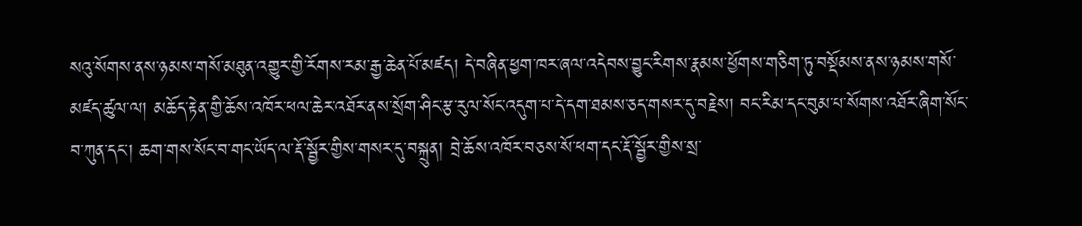སའུ་སོགས་ནས་ཉམས་གསོ་མཐུན་འགྱུར་གྱི་རོགས་རམ་རྒྱ་ཆེན་པོ་མཛད། དེ་བཞིན་ཕྱག་ཁར་ཞལ་འདེབས་བྱུང་རིགས་རྣམས་ཕྱོགས་གཅིག་ཏུ་བསྡོམས་ནས་ཉམས་གསོ་མཛད་ཚུལ་ལ། མཆོད་རྟེན་གྱི་ཆོས་འཁོར་ཕལ་ཆེར་འཐོར་ནས་སྲོག་ཤིང་རྩ་རུལ་སོང་འདུག་པ་དེ་དག་ཐམས་ཅད་གསར་དུ་བརྗེས། བང་རིམ་དང་བུམ་པ་སོགས་འཐོར་ཞིག་སོང་བ་ཀུན་དང་། ཆག་གས་སོང་བ་གང་ཡོད་ལ་རྡོ་སྦྱོར་གྱིས་གསར་དུ་བསྐྲུན། བྲེ་ཆོས་འཁོར་བཅས་སོ་ཕག་དང་རྡོ་སྦྱོར་གྱིས་སྲ་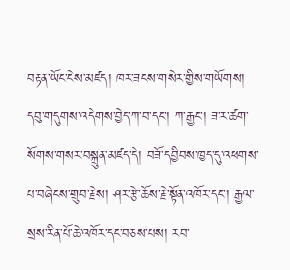བརྟན་ཡོང་ངེས་མཛད། ཁར་ཟངས་གསེར་གྱིས་གཡོགས། དབུ་གདུགས་འདེགས་བྱེད་ཀ་བ་དང་། ཀ་རྒྱང་། ཟ་ར་ཚག་སོགས་གསར་བསྐྲུན་མཛད་དེ། བཟོ་དབྱིབས་ཁྱད་དུ་འཕགས་པ་བཞེངས་གྲུབ་རྗེས། ཤར་རྩེ་ཆོས་རྗེ་སྟོན་འཁོར་དང་། རྒྱལ་སྲས་རིན་པོ་ཆེ་འཁོར་དང་བཅས་པས། རབ་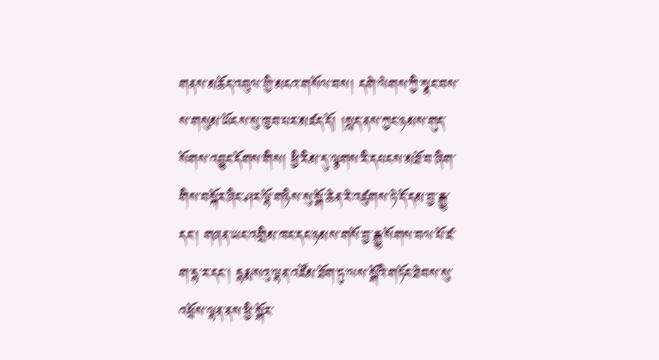གནས་མཆོད་འབུལ་གྱི་མངའ་གསོལ་བས། དགེ་ལེགས་ཀྱི་སྣང་བས་ས་གསུམ་ཡོངས་སུ་ཁྱབ་པར་མཛད་དོ། །སླད་ནས་ཀྱང་ཉམས་གུད་སོགས་འབྱུང་དོགས་གིས། ཕྱི་རིམ་དུ་ལྕགས་རི་དཔངས་མཐོ་བ་ཞིག་གིས་བསྐོར་ཞིང་ཤར་ལྷོ་གཉིས་སུ་སྒོ་ཆེན་རེ་འཛུགས་ཏེ་དོ་དམ་བྱ་རྒྱུ་དང་། གཞན་ཡང་འགྲིམ་ཁང་དང་ཉམས་གསོ་བྱ་རྒྱུ་སོགས་བལ་པོ་ཛ་ག་དྷ་ར་དང་། དྷརྨ་སའུ་ལྷན་འཛོམ་ཐོག་ཏུ་ལས་སྒོའི་གཏོང་ཐེབས་སུ་འཕྲོས་ལྷན་ནས་ཕྱི་སྒོར་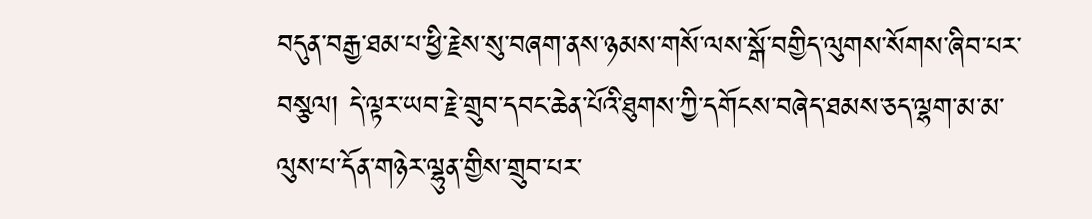བདུན་བརྒྱ་ཐམ་པ་ཕྱི་རྗེས་སུ་བཞག་ནས་ཉམས་གསོ་ལས་སྒོ་བགྱིད་ལུགས་སོགས་ཞིབ་པར་བསྩལ། དེ་ལྟར་ཡབ་རྗེ་གྲུབ་དབང་ཆེན་པོའི་ཐུགས་ཀྱི་དགོངས་བཞེད་ཐམས་ཅད་ལྷག་མ་མ་ལུས་པ་དོན་གཉེར་ལྷུན་གྱིས་གྲུབ་པར་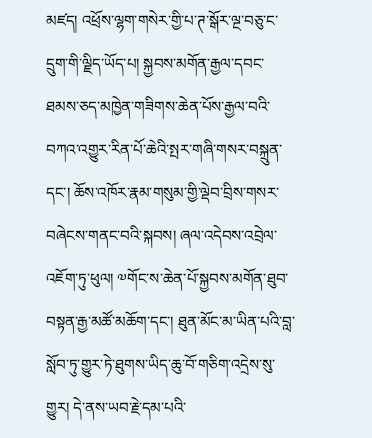མཛད། འཕྲོས་ལྷག་གསེར་གྱི་པ་ཊ་སྒོར་ལྔ་བཅུ་ང་དྲུག་གི་ལྗིད་ཡོད་པ། སྐྱབས་མགོན་རྒྱལ་དབང་ཐམས་ཅད་མཁྱེན་གཟིགས་ཆེན་པོས་རྒྱལ་བའི་བཀའ་འགྱུར་རིན་པོ་ཆེའི་སྤར་གཞི་གསར་བསྐྲུན་དང་། ཆོས་འཁོར་རྣམ་གསུམ་གྱི་ལྡེབ་བྲིས་གསར་བཞེངས་གནང་བའི་སྐབས། ཞལ་འདེབས་འབྲེལ་འཇོག་ཏུ་ཕུལ། ༧གོང་ས་ཆེན་པོ་སྐྱབས་མགོན་ཐུབ་བསྟན་རྒྱ་མཚོ་མཆོག་དང་། ཐུན་མོང་མ་ཡིན་པའི་བླ་སློབ་ཏུ་གྱུར་ཏེ་ཐུགས་ཡིད་ཆུ་བོ་གཅིག་འདྲེས་སུ་གྱུར། དེ་ནས་ཡབ་རྗེ་དམ་པའི་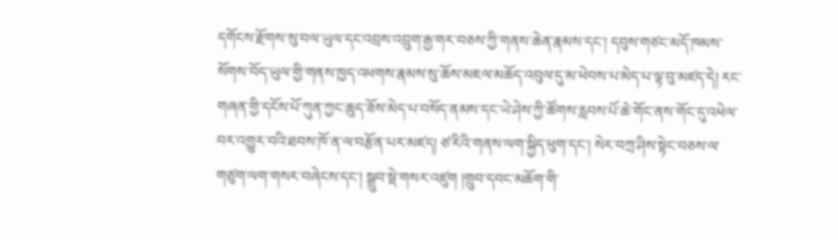དགོངས་རྫོགས་སུ་བལ་ཡུལ་དང་འབྲས་འབྲུག་རྒྱ་གར་བཅས་ཀྱི་གནས་ཆེན་རྣམས་དང་། དབུས་གཙང་མདོ་ཁམས་སོགས་བོད་ཡུལ་གྱི་གནས་ཁྱད་འཕགས་རྣམས་སུ་ཆོས་མཇལ་མཆོད་འབུལ་དུ་མ་ཕེབས་པ་མེད་པ་ལྟ་བུ་མཛད་དེ། རང་གཞན་གྱི་དངོས་པོ་ཀུན་ཀྱང་ཆུད་ཟོས་མེད་པ་བསོད་ནམས་དང་ཡེ་ཤེས་ཀྱི་ཚོགས་རླབས་པོ་ཆེ་གོང་ནས་གོང་དུ་འཕེལ་བར་འགྱུར་བའི་ཐབས་ཁོ་ན་ལ་བརྩོན་པར་མཛད། ཙ་རིའི་གནས་ལག་སྐྱིད་ཕུག་དང་། སེར་བཀྲ་ཤིས་སྟེང་བཅས་ལ་གཙུག་ལག་གསར་བཞེངས་དང་། སྒྲུབ་སྡེ་གསར་འཛུག །གྲུབ་དབང་མཆོག་གི་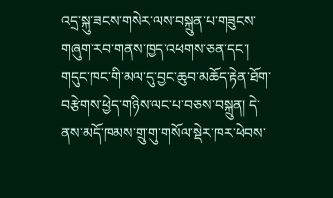འདྲ་སྐུ་ཟངས་གསེར་ལས་བསྐྲུན་པ་གཟུངས་གཞུག་རབ་གནས་ཁྱད་འཕགས་ཅན་དང་། གདུང་ཁང་གི་མལ་དུ་བྱང་ཆུབ་མཆོད་རྟེན་ཐོག་བརྩེགས་ཕྱེད་གཉིས་ལང་པ་བཅས་བསྐྲུན། དེ་ནས་མདོ་ཁམས་གྲུ་གུ་གསོལ་སྡེར་ཁར་ཕེབས་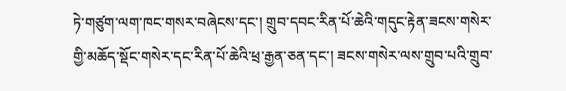ཏེ་གཙུག་ལག་ཁང་གསར་བཞེངས་དང་། གྲུབ་དབང་རིན་པོ་ཆེའི་གདུང་རྟེན་ཟངས་གསེར་གྱི་མཆོད་སྡོང་གསེར་དང་རིན་པོ་ཆེའི་ཕྲ་རྒྱན་ཅན་དང་། ཟངས་གསེར་ལས་གྲུབ་པའི་གྲུབ་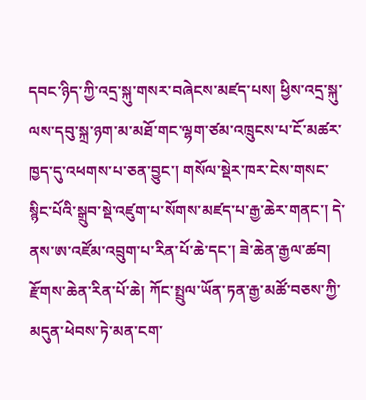དབང་ཉིད་ཀྱི་འདྲ་སྐུ་གསར་བཞེངས་མཛད་པས། ཕྱིས་འདྲ་སྐུ་ལས་དབུ་སྐྲ་ཉག་མ་མཐོ་གང་ལྷག་ཙམ་འཁྲུངས་པ་ངོ་མཚར་ཁྱད་དུ་འཕགས་པ་ཅན་བྱུང་། གསོལ་སྡེར་ཁར་ངེས་གསང་སྙིང་པོའི་སྒྲུབ་སྡེ་འཛུག་པ་སོགས་མཛད་པ་རྒྱ་ཆེར་གནང་། དེ་ནས་ཨ་འཛོམ་འབྲུག་པ་རིན་པོ་ཆེ་དང་། ཟེ་ཆེན་རྒྱལ་ཚབ། རྫོགས་ཆེན་རིན་པོ་ཆེ། ཀོང་སྤྲུལ་ཡོན་ཏན་རྒྱ་མཚོ་བཅས་ཀྱི་མདུན་ཕེབས་ཏེ་མན་ངག་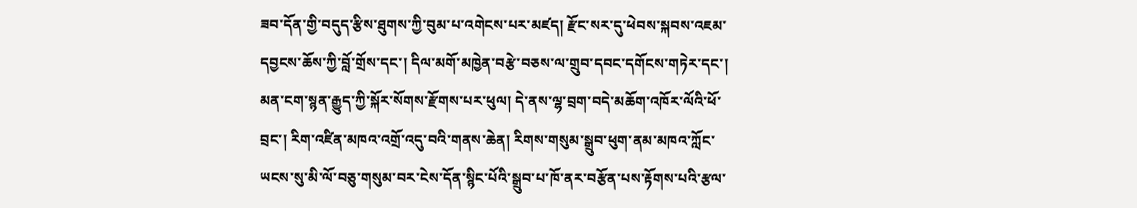ཟབ་དོན་གྱི་བདུད་རྩིས་ཐུགས་ཀྱི་བུམ་པ་འགེངས་པར་མཛད། རྫོང་སར་དུ་ཕེབས་སྐབས་འཇམ་དབྱངས་ཆོས་ཀྱི་བློ་གྲོས་དང་། དིལ་མགོ་མཁྱེན་བརྩེ་བཅས་ལ་གྲུབ་དབང་དགོངས་གཏེར་དང་། མན་ངག་སྙན་རྒྱུད་ཀྱི་སྐོར་སོགས་རྫོགས་པར་ཕུལ། དེ་ནས་ལྷ་བྲག་བདེ་མཆོག་འཁོར་ལོའི་ཕོ་བྲང་། རིག་འཛིན་མཁའ་འགྲོ་འདུ་བའི་གནས་ཆེན། རིགས་གསུམ་སྒྲུབ་ཕུག་ནམ་མཁའ་ཀློང་ཡངས་སུ་མི་ལོ་བཅུ་གསུམ་བར་ངེས་དོན་སྙིང་པོའི་སྒྲུབ་པ་ཁོ་ནར་བརྩོན་པས་རྟོགས་པའི་རྩལ་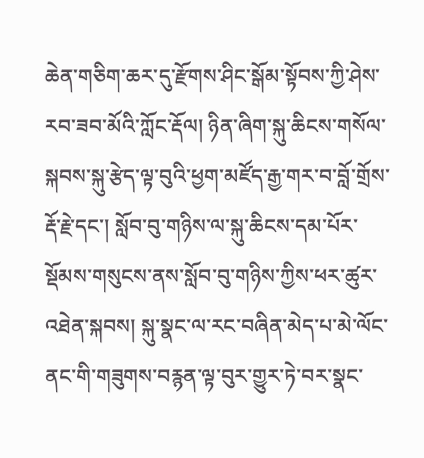ཆེན་གཅིག་ཆར་དུ་རྫོགས་ཤིང་སྒོམ་སྟོབས་ཀྱི་ཤེས་རབ་ཟབ་མོའི་ཀློང་རྡོལ། ཉིན་ཞིག་སྐུ་ཆིངས་གསོལ་སྐབས་སྐུ་རྩེད་ལྟ་བུའི་ཕྱག་མཛོད་རྒྱ་གར་བ་བློ་གྲོས་རྡོ་རྗེ་དང་། སློབ་བུ་གཉིས་ལ་སྐུ་ཆིངས་དམ་པོར་སྡོམས་གསུངས་ནས་སློབ་བུ་གཉིས་ཀྱིས་ཕར་ཚུར་འཐེན་སྐབས། སྐུ་སྣང་ལ་རང་བཞིན་མེད་པ་མེ་ལོང་ནང་གི་གཟུགས་བརྙན་ལྟ་བུར་གྱུར་ཏེ་བར་སྣང་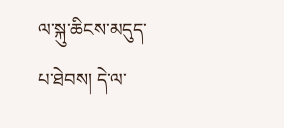ལ་སྐུ་ཆིངས་མདུད་པ་ཐེབས། དེ་ལ་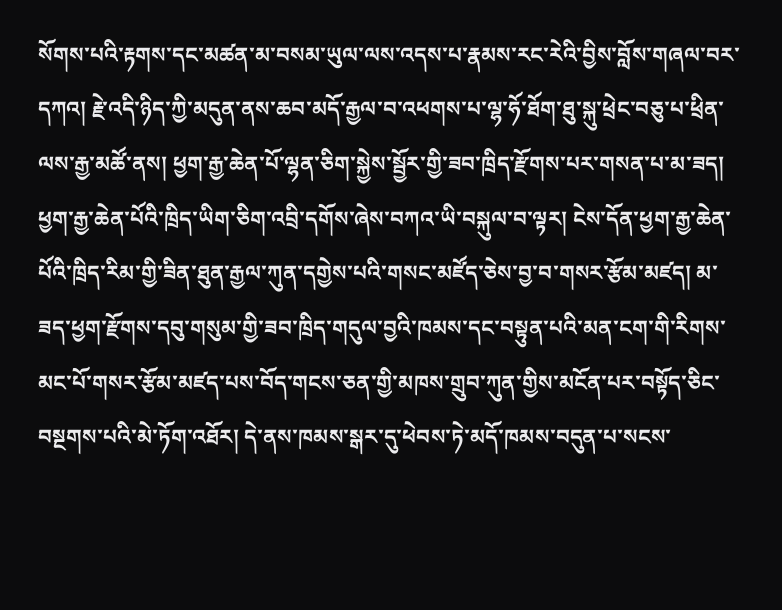སོགས་པའི་རྟགས་དང་མཚན་མ་བསམ་ཡུལ་ལས་འདས་པ་རྣམས་རང་རེའི་བྱིས་བློས་གཞལ་བར་དཀའ། རྗེ་འདི་ཉིད་ཀྱི་མདུན་ནས་ཆབ་མདོ་རྒྱལ་བ་འཕགས་པ་ལྷ་ཧོ་ཐོག་ཐུ་སྐུ་ཕྲེང་བཅུ་པ་ཕྲིན་ལས་རྒྱ་མཚོ་ནས། ཕྱག་རྒྱ་ཆེན་པོ་ལྷན་ཅིག་སྐྱེས་སྦྱོར་གྱི་ཟབ་ཁྲིད་རྫོགས་པར་གསན་པ་མ་ཟད། ཕྱག་རྒྱ་ཆེན་པོའི་ཁྲིད་ཡིག་ཅིག་འབྲི་དགོས་ཞེས་བཀའ་ཡི་བསྐུལ་བ་ལྟར། ངེས་དོན་ཕྱག་རྒྱ་ཆེན་པོའི་ཁྲིད་རིམ་གྱི་ཟིན་ཐུན་རྒྱལ་ཀུན་དགྱེས་པའི་གསང་མཛོད་ཅེས་བྱ་བ་གསར་རྩོམ་མཛད། མ་ཟད་ཕྱག་རྫོགས་དབུ་གསུམ་གྱི་ཟབ་ཁྲིད་གདུལ་བྱའི་ཁམས་དང་བསྟུན་པའི་མན་ངག་གི་རིགས་མང་པོ་གསར་རྩོམ་མཛད་པས་བོད་གངས་ཅན་གྱི་མཁས་གྲུབ་ཀུན་གྱིས་མངོན་པར་བསྟོད་ཅིང་བསྔགས་པའི་མེ་ཏོག་འཐོར། དེ་ནས་ཁམས་སྒར་དུ་ཕེབས་ཏེ་མདོ་ཁམས་བདུན་པ་སངས་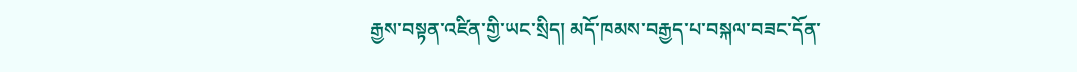རྒྱས་བསྟན་འཛིན་གྱི་ཡང་སྲིད། མདོ་ཁམས་བརྒྱད་པ་བསྐལ་བཟང་དོན་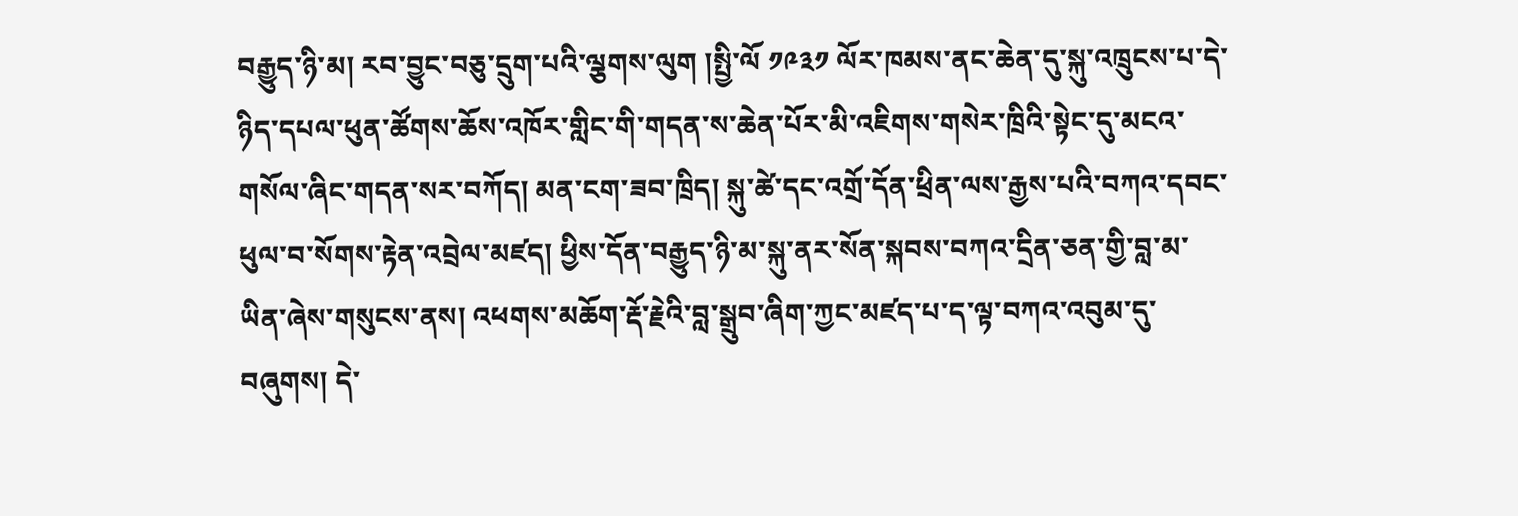བརྒྱུད་ཉི་མ། རབ་བྱུང་བཅུ་དྲུག་པའི་ལྕགས་ལུག །སྤྱི་ལོ ༡༩༣༡ ལོར་ཁམས་ནང་ཆེན་དུ་སྐུ་འཁྲུངས་པ་དེ་ཉིད་དཔལ་ཕུན་ཚོགས་ཆོས་འཁོར་གླིང་གི་གདན་ས་ཆེན་པོར་མི་འཇིགས་གསེར་ཁྲིའི་སྟེང་དུ་མངའ་གསོལ་ཞིང་གདན་སར་བཀོད། མན་ངག་ཟབ་ཁྲིད། སྐུ་ཚེ་དང་འགྲོ་དོན་ཕྲིན་ལས་རྒྱས་པའི་བཀའ་དབང་ཕུལ་བ་སོགས་རྟེན་འབྲེལ་མཛད། ཕྱིས་དོན་བརྒྱུད་ཉི་མ་སྐུ་ནར་སོན་སྐབས་བཀའ་དྲིན་ཅན་གྱི་བླ་མ་ཡིན་ཞེས་གསུངས་ནས། འཕགས་མཆོག་རྡོ་རྗེའི་བླ་སྒྲུབ་ཞིག་ཀྱང་མཛད་པ་ད་ལྟ་བཀའ་འབུམ་དུ་བཞུགས། དེ་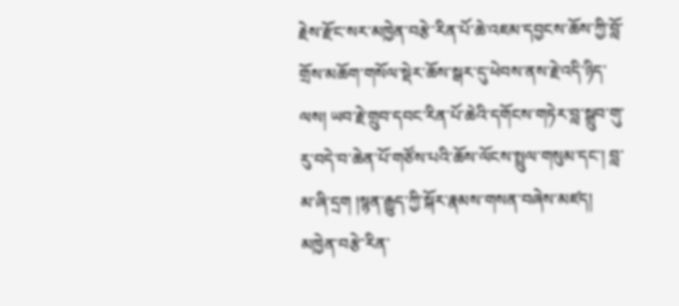རྗེས་རྫོང་སར་མཁྱེན་བརྩེ་རིན་པོ་ཆེ་འཇམ་དབྱངས་ཆོས་ཀྱི་བློ་གྲོས་མཆོག་གསོལ་སྡེར་ཆོས་སྒར་དུ་ཕེབས་ནས་རྗེ་འདི་ཉིད་ལས། ཡབ་རྗེ་གྲུབ་དབང་རིན་པོ་ཆེའི་དགོངས་གཏེར་བླ་སྒྲུབ་གུ་རུ་བདེ་བ་ཆེན་པོ་གཙོས་པའི་ཆོས་ལོངས་སྤྲུལ་གསུམ་དང་། བླ་མ་ཞི་དྲག །སྙན་རྒྱུད་ཀྱི་སྐོར་རྣམས་གསན་བཞེས་མཛད། མཁྱེན་བརྩེ་རིན་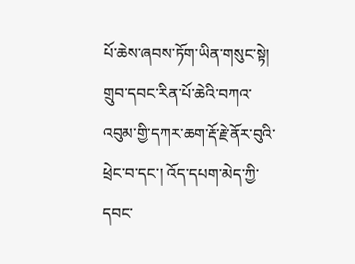པོ་ཆེས་ཞབས་ཏོག་ཡིན་གསུང་སྟེ། གྲུབ་དབང་རིན་པོ་ཆེའི་བཀའ་འབུམ་གྱི་དཀར་ཆག་རྡོ་རྗེ་ནོར་བུའི་ཕྲེང་བ་དང་། འོད་དཔག་མེད་ཀྱི་དབང་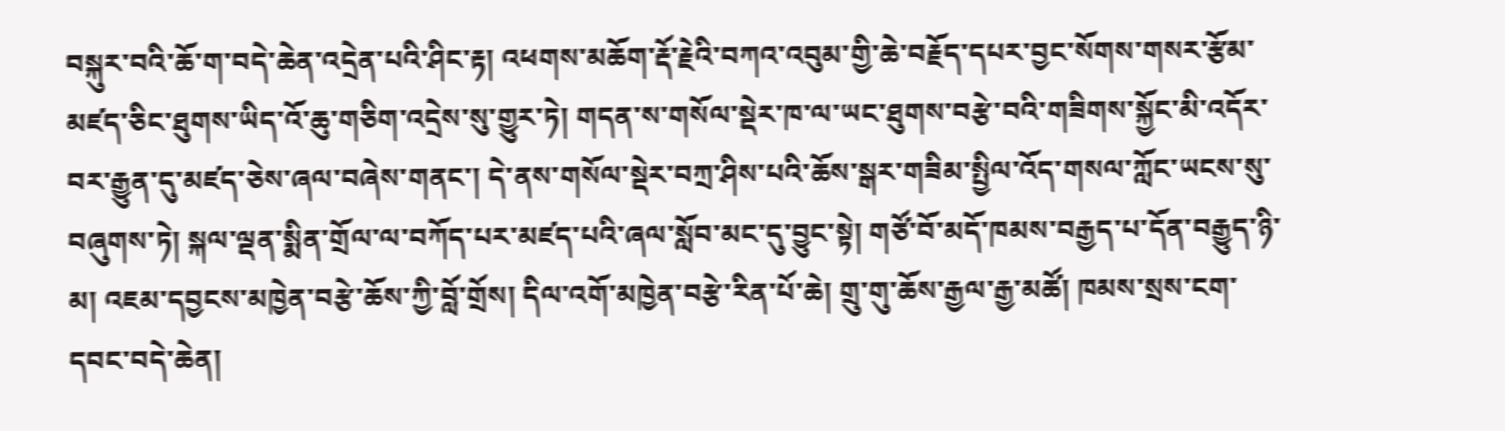བསྐུར་བའི་ཆོ་ག་བདེ་ཆེན་འདྲེན་པའི་ཤིང་རྟ། འཕགས་མཆོག་རྡོ་རྗེའི་བཀའ་འབུམ་གྱི་ཆེ་བརྗོད་དཔར་བྱང་སོགས་གསར་རྩོམ་མཛད་ཅིང་ཐུགས་ཡིད་འོ་ཆུ་གཅིག་འདྲེས་སུ་གྱུར་ཏེ། གདན་ས་གསོལ་སྡེར་ཁ་ལ་ཡང་ཐུགས་བརྩེ་བའི་གཟིགས་སྐྱོང་མི་འདོར་བར་རྒྱུན་དུ་མཛད་ཅེས་ཞལ་བཞེས་གནང་། དེ་ནས་གསོལ་སྡེར་བཀྲ་ཤིས་པའི་ཆོས་སྒར་གཟིམ་སྤྱིལ་འོད་གསལ་ཀློང་ཡངས་སུ་བཞུགས་ཏེ། སྐལ་ལྡན་སྨིན་གྲོལ་ལ་བཀོད་པར་མཛད་པའི་ཞལ་སློབ་མང་དུ་བྱུང་སྟེ། གཙོ་བོ་མདོ་ཁམས་བརྒྱད་པ་དོན་བརྒྱུད་ཉི་མ། འཇམ་དབྱངས་མཁྱེན་བརྩེ་ཆོས་ཀྱི་བློ་གྲོས། དིལ་འགོ་མཁྱེན་བརྩེ་རིན་པོ་ཆེ། གྲུ་གུ་ཆོས་རྒྱལ་རྒྱ་མཚོ། ཁམས་སྲས་ངག་དབང་བདེ་ཆེན།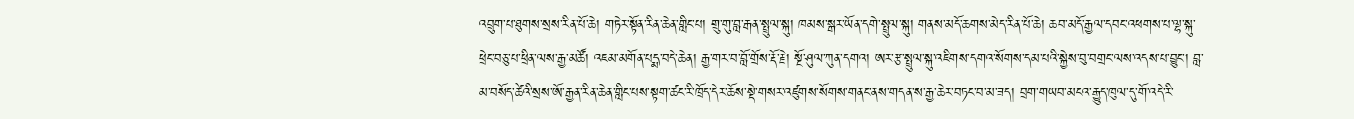འབྲུག་པ་ཐུགས་སྲས་རིན་པོ་ཆེ། གཏེར་སྟོན་རིན་ཆེན་གླིང་པ། གྲུ་གུ་བླ་རྒན་སྤྲུལ་སྐུ། ཁམས་སྒར་ཡོན་དགེ་སྤྲུལ་སྐུ། གནས་མདོ་ཆགས་མེད་རིན་པོ་ཆེ། ཆབ་མདོ་རྒྱལ་དབང་འཕགས་པ་ལྷ་སྐུ་ཕྲེང་བཅུ་པ་ཕྲིན་ལས་རྒྱ་མཚོ། འཇམ་མགོན་པདྨ་བདེ་ཆེན། རྒྱ་གར་བ་བློ་གྲོས་རྡོ་རྗེ། སྔོ་ཤུལ་ཀུན་དགའ། ཨར་རྩ་སྤྲུལ་སྐུ་འཇིགས་དགའ་སོགས་དམ་པའི་སྐྱེས་བུ་བགྲང་ལས་འདས་པ་བྱུང་། བླ་མ་བསོད་ཚེའི་སྲས་ཨོ་རྒྱན་རིན་ཆེན་གླིང་པས་སྟག་ཚང་རི་ཁྲོད་དེར་ཆོས་སྡེ་གསར་འཛུགས་སོགས་གནང་ནས་གདན་ས་རྒྱ་ཆེར་བཏང་བ་མ་ཟད། བྲག་གཡབ་མངའ་རྒྱུད་ཁུལ་དུ་གོ་འདེ་རི་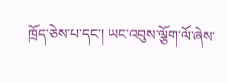ཁྲོད་ཅེས་པ་དང་། ཡང་འབུས་ལྕོག་ལོ་ཞེས་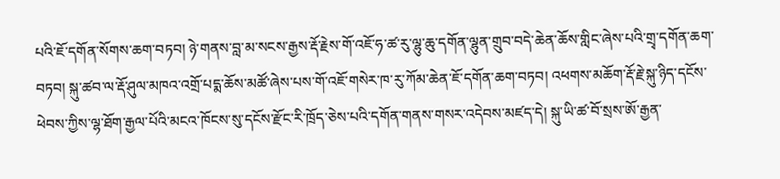པའི་ཇོ་དགོན་སོགས་ཆག་བཏབ། ཉེ་གནས་བླ་མ་སངས་རྒྱས་རྡོ་རྗེས་གོ་འཇོ་ཧ་ཚ་རུ་ལྷུ་ཆུ་དགོན་ལྷུན་གྲུབ་བདེ་ཆེན་ཆོས་གླིང་ཞེས་པའི་གྲྭ་དགོན་ཆག་བཏབ། སྐུ་ཚབ་ལ་རྡོ་ཤུལ་མཁའ་འགྲོ་པདྨ་ཆོས་མཚོ་ཞེས་པས་གོ་འཇོ་གསེར་ཁ་རུ་ཀོམ་ཆེན་ཇོ་དགོན་ཆག་བཏབ། འཕགས་མཆོག་རྡོ་རྗེ་སྐུ་ཉིད་དངོས་ཕེབས་ཀྱིས་ལྷ་ཐོག་རྒྱལ་པོའི་མངའ་ཁོངས་སུ་དངོས་རྫོང་རི་ཁྲོད་ཅེས་པའི་དགོན་གནས་གསར་འདེབས་མཛད་དེ། སྐུ་ཡི་ཚ་བོ་སྲས་ཨོ་རྒྱན་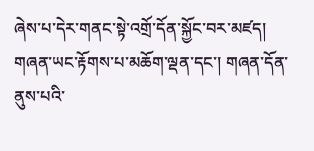ཞེས་པ་དེར་གནང་སྟེ་འགྲོ་དོན་སྐྱོང་བར་མཛད། གཞན་ཡང་རྟོགས་པ་མཆོག་ལྡན་དང་། གཞན་དོན་ནུས་པའི་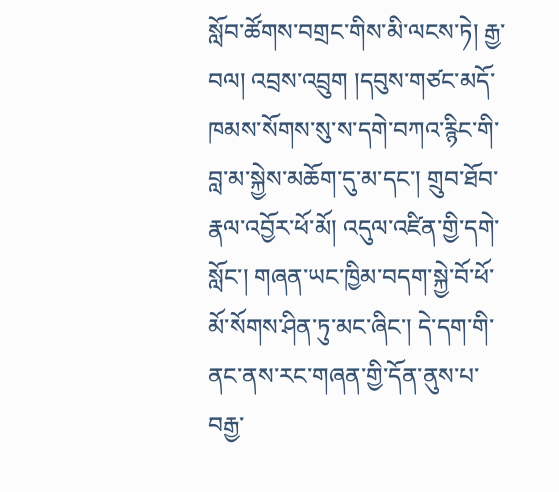སློབ་ཚོགས་བགྲང་གིས་མི་ལངས་ཏེ། རྒྱ་བལ། འབྲས་འབྲུག །དབུས་གཙང་མདོ་ཁམས་སོགས་སུ་ས་དགེ་བཀའ་རྙིང་གི་བླ་མ་སྐྱེས་མཆོག་དུ་མ་དང་། གྲུབ་ཐོབ་རྣལ་འབྱོར་ཕོ་མོ། འདུལ་འཛིན་གྱི་དགེ་སློང་། གཞན་ཡང་ཁྱིམ་བདག་སྐྱེ་བོ་ཕོ་མོ་སོགས་ཤིན་ཏུ་མང་ཞིང་། དེ་དག་གི་ནང་ནས་རང་གཞན་གྱི་དོན་ནུས་པ་བརྒྱ་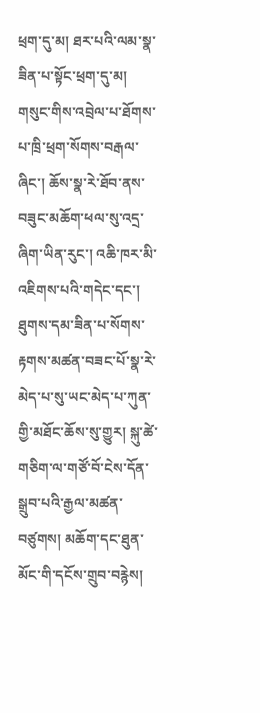ཕྲག་དུ་མ། ཐར་པའི་ལམ་སྣ་ཟིན་པ་སྟོང་ཕྲག་དུ་མ། གསུང་གིས་འབྲེལ་པ་ཐོགས་པ་ཁྲི་ཕྲག་སོགས་བརྒལ་ཞིང་། ཆོས་སྣ་རེ་ཐོབ་ནས་བཟུང་མཆོག་ཕལ་སུ་འདྲ་ཞིག་ཡིན་རུང་། འཆི་ཁར་མི་འཇིགས་པའི་གདེང་དང་། ཐུགས་དམ་ཟིན་པ་སོགས་རྟགས་མཚན་བཟང་པོ་སྣ་རེ་མེད་པ་སུ་ཡང་མེད་པ་ཀུན་གྱི་མཐོང་ཆོས་སུ་གྱུར། སྐུ་ཚེ་གཅིག་ལ་གཙོ་བོ་ངེས་དོན་སྒྲུབ་པའི་རྒྱལ་མཚན་བཙུགས། མཆོག་དང་ཐུན་མོང་གི་དངོས་གྲུབ་བརྙེས།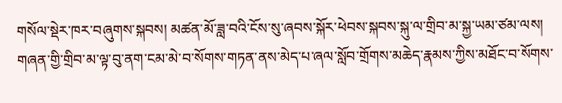གསོལ་སྡེར་ཁར་བཞུགས་སྐབས། མཚན་མོ་ཟླ་བའི་ངོས་སུ་ཞབས་སྐོར་ཕེབས་སྐབས་སྐུ་ལ་གྲིབ་མ་སྐྱ་ཡམ་ཙམ་ལས། གཞན་གྱི་གྲིབ་མ་ལྟ་བུ་ནག་ངམ་མེ་བ་སོགས་གཏན་ནས་མེད་པ་ཞལ་སློབ་གྲོགས་མཆེད་རྣམས་ཀྱིས་མཐོང་བ་སོགས་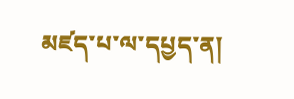མཛད་པ་ལ་དཔྱད་ན།